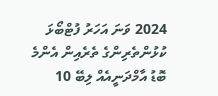2024 ވަނަ އަހަރު ފުޓްބޯޅަ ކުޅުންތެރިންގެ ތެރެއިން އެންމެ ބޮޑު އާމްދަނީއެއް ލިބޭ 10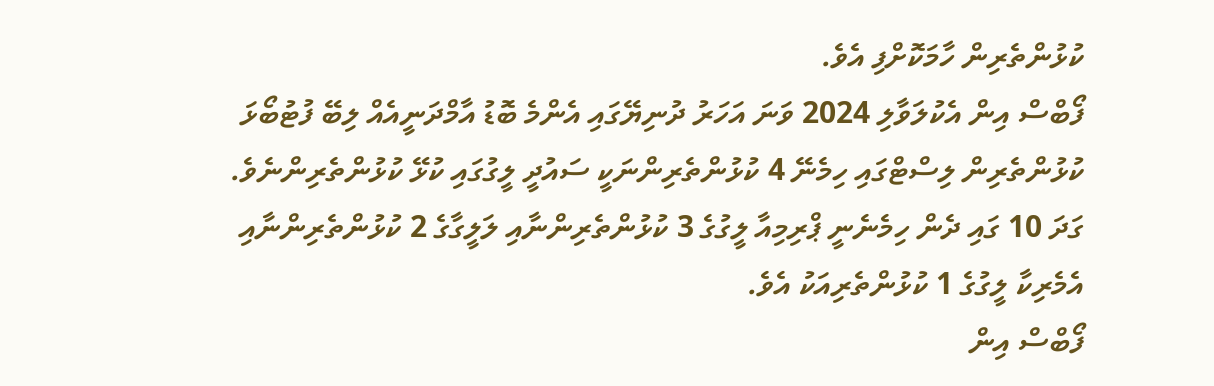ކުޅުންތެރިން ހާމަކޮށްފި އެވެ.
ފޯބްސް އިން އެކުލަވާލި 2024 ވަނަ އަހަރު ދުނިޔޭގައި އެންމެ ބޮޑު އާމްދަނީއެއް ލިބޭ ފުޓުބޯޅަ ކުޅުންތެރިން ލިސްޓްގައި ހިމެނޭ 4 ކުޅުންތެރިންނަކީ ސައުދީ ލީގުގައި ކުޅޭ ކުޅުންތެރިންނެވެ. ގަދަ 10 ގައި ދެން ހިމެނެނީ ޕްރިމިއާ ލީގުގެ 3 ކުޅުންތެރިންނާއި ލަލީގާގެ 2 ކުޅުންތެރިންނާއި އެމެރިކާ ލީގުގެ 1 ކުޅުންތެރިއަކު އެވެ.
ފޯބްސް އިން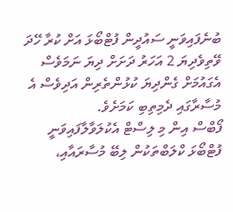ބުނެފައިވަނީ ސައުދީން ފުޓްބޯޅަ އަށް ކުރާ ހޭދަ ވޭތިވެދިޔަ 2 އަހަރު ދަށަށް ދިޔަ ނަމަވެސް އެގައުމަށް ގެންދިޔަ ކުޅުންތެރިން އަދިވެސް އެ މުސާރާގައި ދެމިތިބި ކަމަށެވެ.
ފޯބްސް އިން މި ލިސްޓް އެކުލަވާލާފައިވަނީ ފުޓްބޯޅަ ކްލަބްތަކުން ލިބޭ މުސާރައާއި،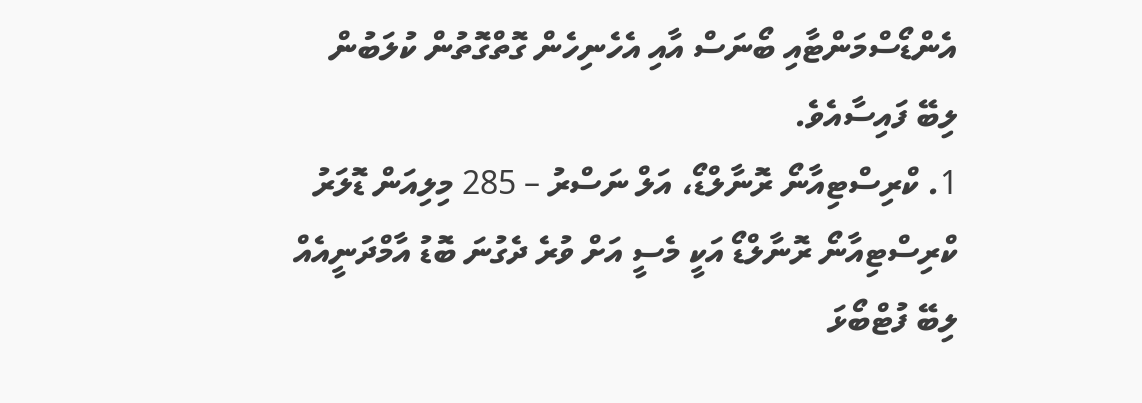އެންޑޯސްމަންޓާއި ބޯނަސް އާއި އެހެނިހެން ގޮތްގޮތުން ކުލަބުން ލިބޭ ފައިސާއެވެ.
1. ކްރިސްޓިއާނޯ ރޮނާލްޑޯ، އަލް ނަސްރު – 285 މިލިއަން ޑޮލަރު
ކްރިސްޓިއާނޯ ރޮނާލްޑޯ އަކީ މެސީ އަށް ވުރެ ދެގުނަ ބޮޑު އާމްދަނީއެއް ލިބޭ ފުޓްބޯޅަ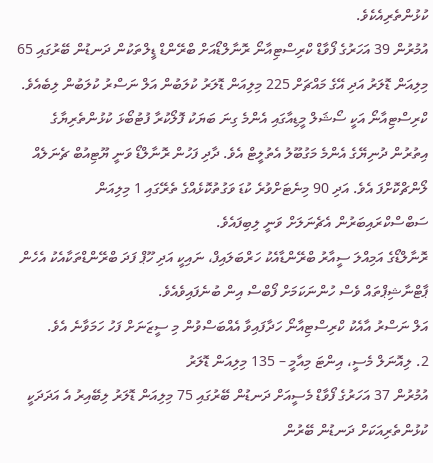ކުޅުންތެރިއެކެވެ.
އުމުރުން 39 އަހަރުގެ ފޯވާޑް ކްރިސްޓިއާނޯ ރޮނާލްޑޯއަށް ބްރޭންޑް ޑީލްތަކުން ދަނޑުން ބޭރުގައި 65 މިލިއަން ޑޮލަރު އަދި އޭގެ މައްޗަށް 225 މިލިއަން ޑޮލަރު ކުލަބުން އަލް ނަސްރު ކުލަބުން ލިބެއެވެ. ކްރިސްޓިއާނޯ އަކީ ސޯޝަލް މީޑިއާގައި އެންމެ ގިނަ ބަޔަކު ފޮލޯކުރާ ފުޓުބޯޅަ ކުޅުންތެރިޔާގެ އިތުރުން ދުނިޔޭގެ އެންމެ މަގުބޫލު އެތުލީޓް އެވެ. ދާދި ފަހުން ރޮނާލްޑޯ ވަނީ ޔޫޓިއުބް ޗެނަލެއް ލޯންޗްކޮށްފަ އެވެ. އަދި 90 މިނެޓަށްވުރެ ކުޑަ ވަގުތުކޮޅެއްގެ ތެރޭގައި 1 މިލިއަން ސަބްސްކްރައިބަރުން އެޗެނަލަށް ވަނީ ލިބިފައެވެ.
ރޮނާލްޑޯގެ އަމިއްލަ ސީއާރު ބްރޭންޑާއެކު ހަރްބަލައިފް، ނައިކީ އަދި ހޫޕް ފަދަ ބްރޭންޑްތަކާއެކު އެހެން ޕާޓްނާޝިޕްތައް ވެސް ހުންނަކަމަށް ފޯބްސް އިން ބުނެފައިވެއެވެ.
އަލް ނަސްރު އާއެކު ކްރިސްޓިއާނޯ ހަދާފައިވާ އެއްބަސްވުން މި ސީޒަނަށް ފަހު ހަމަވާނެ އެވެ.
2. ލިއޮނަލް މެސީ، އިންޓަ މިއާމީ – 135 މިލިއަން ޑޮލަރު
އުމުރުން 37 އަހަރުގެ ފޯވާޑް މެސީއަށް ދަނޑުން ބޭރުގައި 75 މިލިއަން ޑޮލަރު ލިބޭއިރު އެ އަދަދަކީ ކުޅުންތެރިއަކަށް ދަނޑުން ބޭރުން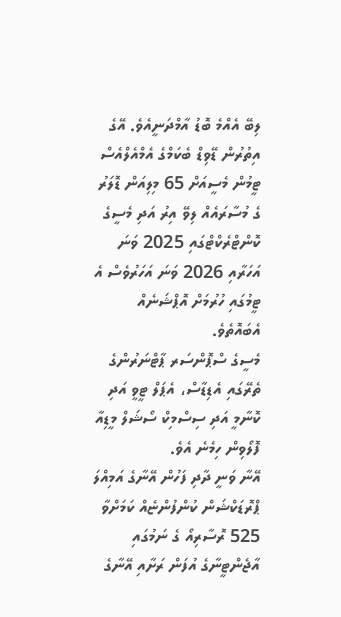ލިބޭ އެއްމެ ބޮޑު އާމްދަނީއެވެ. އޭގެ އިތުރުން ޑޭވިޑް ބެކަމްގެ އެމްއެލްއެސް ޓީމުން މެސީއަށް 65 މިލިއަން ޑޮލަރު ގެ މުސާރައެއް ލިވޭ އިރު އަދި މެސީގެ ކޮންޓްރެކްޓްގައި 2025 ވަނަ އަހަރާއި 2026 ވަނަ އަހަރުވެސް އެ ޓީމުގައި ހުރުމަށް އޮޕްޝަނެއް އެބައޮތެވެ.
މެސީގެ ސްޕޮންސަރ ޕާޓްނަރުންގެ ތެރޭގައި އެޑިޑާސް، އެޕަލް ޓީވީ އަދި ކޮނާމީ އަދި ސިސްމިކް ސޯޝަލް މީޑިއާ ފޮލޯވިން ހިމެނެ އެވެ.
އޭނާ ވަނީ ދާދި ފަހުން އޭނާގެ އަމިއްލަ ޕްރޮޑަކްޝަން ކުންފުންޏެއް ކަމަށްވާ 525 ރޮސާރިއޯ ގެ ނަމުގައި އާޖެންޓީނާގެ އުފަން ރަށާއި އޭނާގެ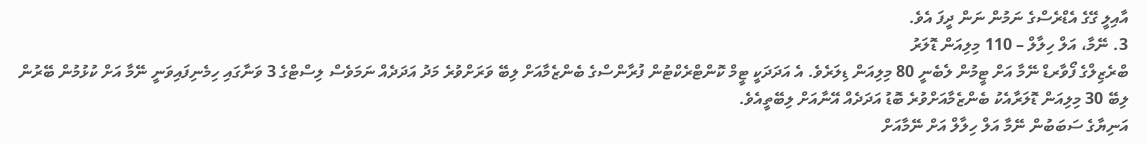އާއިލީ ގޭގެ އެޑްރެސްގެ ނަމުން ނަން ދީފަ އެވެ.
3. ނޭމާ، އަލް ހިލާލް – 110 މިލިއަން ޑޮލަރު
ބްރެޒިލްގެ ފޯވާރޑް ނޭމާ އަށް ޓީމުން ލެބެނީ 80 މިލިއަން ޑިލަރެވެ. އެ އަދަދަކީ ޓީމް ކޮންޓްރެކްޓުން ފުރާންސްގެ ބެންޒެމާއަށް ލިބޭ ވަރަށްވުރެ މަދު އަދަދެއް ނަމަވެސް ލިސްޓްގެ 3 ވަނާގައި ހިމެނިފައިވަނީ ނޭމާ އަށް ކުޅުމުން ބޭރުން ލިބޭ 30 މިލިއަން ޑޮލަރާއެކު ބެންޒެމާއަށްވުރެ ބޮޑު އަދަދެއް އޭނާއަށް ލިބޭތީއެވެ.
އަނިޔާގެ ސަބަބުން ނޭމާ އަލް ހިލާލް އަށް ނޭމާއަށް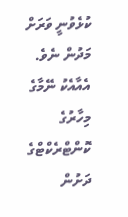ކުޅެވުނީ ވަރަށް މަދުން ނެވެ. އެއާއެކު ނޭމާގެ މިހާރުގެ ކޮންޓްރެކްޓްގެ ދަށުން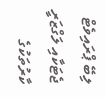ލިބޭ ޕްރައިވެޓް ޖެޓަކާއި ލަގްޒަރީ ކާރުތަކުގެ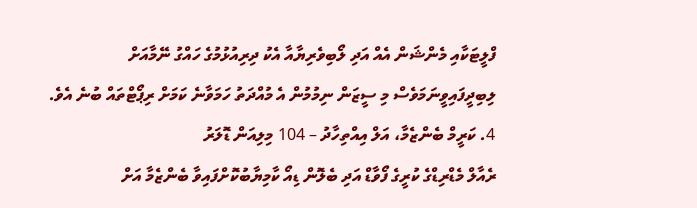ފްލީޓަކާއި މެންޝަން އެއް އަދި ލޯބިވެރިޔާއާ އެކު ދިރިއުޅުމުގެ ހައްގު ނޭމާއަށް ލިބިދީފައިވީނަމަވެސް މި ސީޒަން ނިމުމުން އެ މުއްދަތު ހަމަވާނެ ކަމަށް ރިޕޯޓްތައް ބުނެ އެވެ.
4. ކަރީމް ބެންޒެމާ، އަލް އިއްތިހާދު – 104 މިލިއަން ޑޮލަރު
ރެއާލް މެޑްރިޑްގެ ކުރީގެ ފޯވާޑް އަދި ބެލޮން ޑިއޯ ކާމިޔާބުކޮށްފައިވާ ބެންޒެމާ އަށް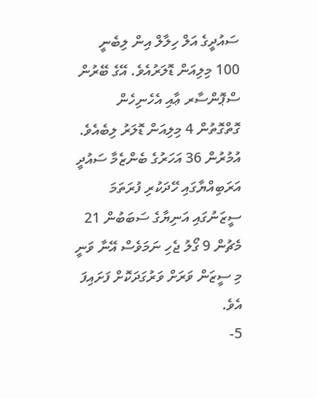ސައުދީގެ އަލް ހިލާލް އިން ލިބެނީ 100 މިލިއަން ޑޮލަރުއެވެ. އޭގެ ބޭރުން ސްޕޮންސާރ ޢާއި އެހެނިހެން ގޮތްގޮތުން 4 މިލިއަން ޑޮލަރު ލިބެއެވެ.
އުމުރުން 36 އަހަރުގެ ބެންޒެމާ ސައުދީ އަރަބިއްޔާގައި ހޭދަކުރި ފުރަތަމަ ސީޒަނުގައި އަނިޔާގެ ސަބަބުން 21 މެޗުން 9 ގޯލު ޖެހި ނަމަވެސް އޭނާ ވަނީ މި ސީޒަން ވަރަށް ވަރުގަދަކޮށް ފަށައިފަ އެވެ.
5-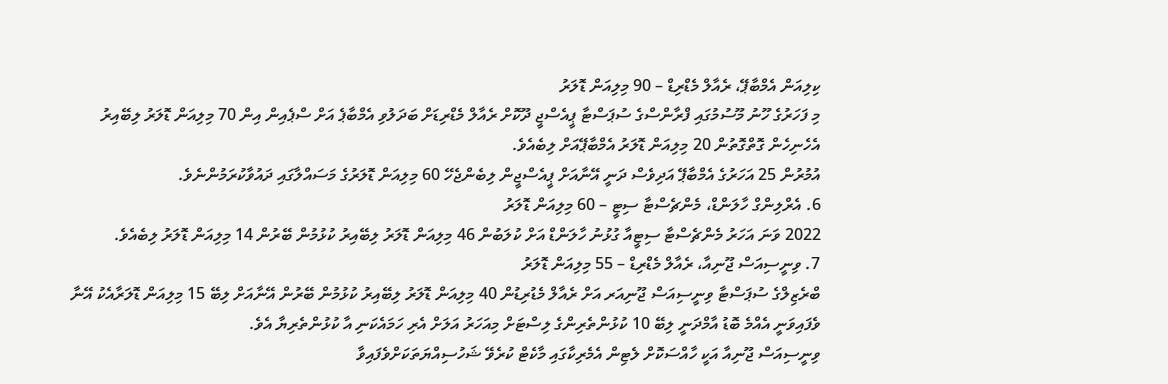ކިލިއަން އެމްބާޕޭ، ރެއާލް މެޑްރިޑް – 90 މިލިއަން ޑޮލަރު
މި ފަހަރުގެ ހޫނު މޫސުމުގައި ފްރާންސްގެ ސުޕަސްޓާ ޕީއެސްޖީ ދޫކޮށް ރެއާލް މެޑްރިޑަށް ބަދަލުވި އެމްބާޕެ އަށް ސްޕެއިން އިން 70 މިލިއަން ޑޮލަރު ލިބޭއިރު އެހެނިހެން ގޮތްގޮތުން 20 މިލިއަން ޑޮލަރު އެމްބާޕޭއަށް ލިބެއެވެ.
އުމުރުން 25 އަހަރުގެ އެމްބާޕޭ އަދިވެސް ދަނީ އޭނާއަށް ޕީއެސްޖީން ލިބެންޖެހޭ 60 މިލިއަން ޑޮލަރުގެ މަސައްލާގައި ދައުވާކުރަމުންނެވެ.
6. އެރްލިންގް ހާލަންޑް، މެންޗެސްޓާ ސިޓީ – 60 މިލިއަން ޑޮލަރު
2022 ވަނަ އަހަރު މެންޗެސްޓާ ސިޓީއާ ގުޅުނު ހާލަންޑް އަށް ކުލަބުން 46 މިލިއަން ޑޮލަރު ލިބޭއިރު ކުޅުމުން ބޭރުން 14 މިލިއަން ޑޮލަރު ލިބެއެވެ.
7. ވިނީސިއަސް ޖޫނިއާ، ރެއާލް މެޑްރިޑް – 55 މިލިއަން ޑޮލަރު
ބްރެޒިލްގެ ސުޕަސްޓާ ވިނީސިއަސް ޖޫނިއަރ އަށް ރެއާލް މެޑުރިޑުން 40 މިލިއަން ޑޮލަރު ލިބޭއިރު ކުޅުމުން ބޭރުން އޭނާއަށް ލިބޭ 15 މިލިއަން ޑޮލަރާއެކު އޭނާ ވެފައިވަނީ އެއްމެ ބޮޑު އާމްދަނީ ލިބޭ 10 ކުޅުންތެރިންގެ ލިސްޓަށް މިއަހަރު އަލަށް އެރި ހަމައެކަނި އާ ކުޅުންތެރިޔާ އެވެ.
ވިނީސިއަސް ޖޫނިއާ އަކީ ހާއްސަކޮށް ލެޓިން އެމެރިކާގައި މާކެޓް ކުރެވޭ ޝަހުސިއްޔަތަކަށްވެފައިވާ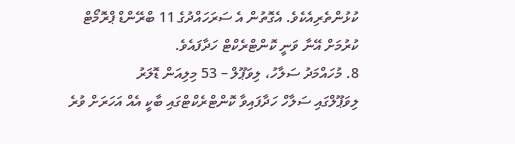ކުޅުންތެރިއެކެވެ. އެގޮތުން އެ ސަރަހައްދުގެ 11 ބްރޭންޑް ޕްރޮމޯޓް ކުރުމަށް އޭނާ ވަނީ ކޮންޓްރެކްޓް ހަދާފައެވެ.
8. މުހައްމަދު ސަލާހު، ލިވަޕޫލް – 53 މިލިއަން ޑޮލަރު
ލިވަޕޫލްގައި ސަލާހް ހަދާފައިވާ ކޮންޓްރެކްޓްގައި ބާކީ އެއް އަހަރަށް ވުރެ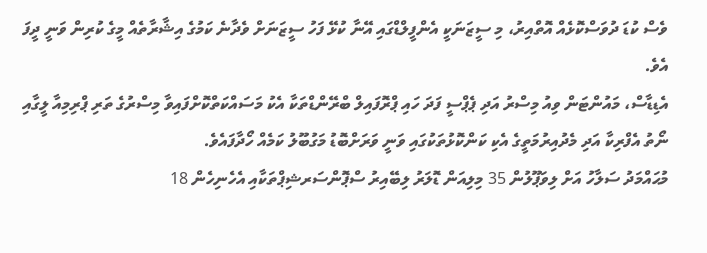ވެސް ކުޑަ ދުވަސްކޮޅެއް އޮތްއިރު، މި ސީޒަނަކީ އެންފީލްޑްގައި އޭނާ ކުޅޭ ފަހު ސީޒަނަށް ވެދާނެ ކަމުގެ އިޝާރާތެއް މީގެ ކުރިން ވަނީ ދީފަ އެވެ.
އެޑިޑާސް، މައުންޓަން ވިއު މިސްރު އަދި ޕެޕްސީ ފަދަ ހައި ޕްރޮފައިލް ބްރޭންޑްތަކާ އެކު މަސައްކަތްކޮށްފައިވާ މިސްރުގެ ތަރި ޕްރިމިއާ ލީގާއި ނޯތު އެފްރިކާ އަދި މެދުއިރުމަތީގެ އެކި ކަންކޮޅުތަކުގައި ވަނީ ވަރަށްބޮޑު މަގުބޫލު ކަމެއް ހޯދާފައެވެ.
މުޙައްމަދު ސަލާހު އަށް ލިވަޕޫލުން 35 މިލިއަން ޑޮލަރު ލިބޭއިރު ސްޕޮންސަރޝިޕްތަކާއި އެހެނިހެން 18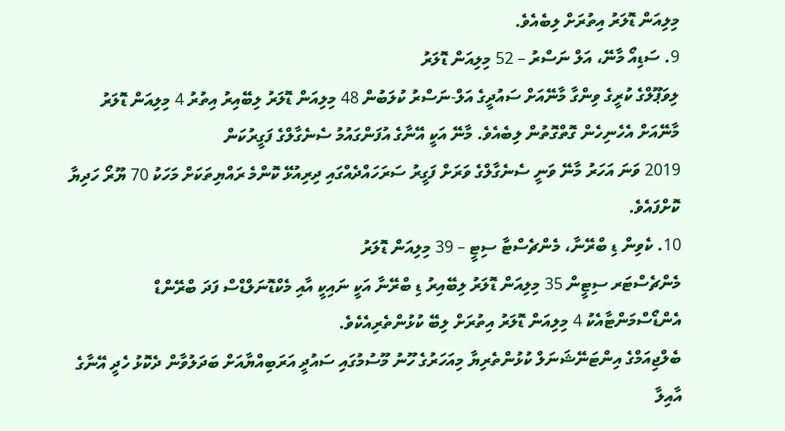މިލިއަން ޑޮލަރު އިތުރަށް ލިބެއެވެ.
9. ސަޑިއޯ މާނޭ، އަލް ނަސްރު – 52 މިލިއަން ޑޮލަރު
ލިވަޕޫލްގެ ކުރީގެ ވިންގާ މާނޭއަށް ސައުދީގެ އަލް-ނަސްރު ކުލަބުން 48 މިލިއަން ޑޮލަރު ލިބޭއިރު އިތުރު 4 މިލިއަން ޑޮލަރު މާނޭއަށް އެހެނިހެން ގޮތްގޮތުން ލިބެއެވެ. މާނޭ އަކީ އޭނާގެ އުފަންގައުމު ސެނެގާލްގެ ފަގީރުކަން
2019 ވަނަ އަހަރު މާނޭ ވަނީ ސެނެގާލްގެ ވަރަށް ފަގީރު ސަރަހައްދެއްގައި ދިރިއުޅޭ ކޮންމެ ރައްޔިތަކަށް މަހަކު 70 ޔޫރޯ ހަދިޔާ ކޮށްފައެވެ.
10. ކެވިން ޑި ބްރޭނާ، މެންޗެސްޓާ ސިޓީ – 39 މިލިއަން ޑޮލަރު
މެންޗެސްޓަރ ސިޓީން 35 މިލިއަން ޑޮލަރު ލިބޭއިރު ޑި ބްރޭނާ އަކީ ނައިކީ އާއި މެކްޑޮނަލްޑްސް ފަދަ ބްރޭންޑް އެންޑޯސްމަންޓާއެކު 4 މިލިއަން ޑޮލަރު އިތުރަށް ލިބޭ ކުޅުންތެރިއެކެވެ.
ބެލްޖިއަމްގެ އިންޓަނޭޝަނަލް ކުޅުންތެރިޔާ މިއަހަރުގެ ހޫނު މޫސުމުގައި ސައުދީ އަރަބިއްޔާއަށް ބަދަލުވާން ދެކޮޅު ހެދީ އޭނާގެ އާއިލާ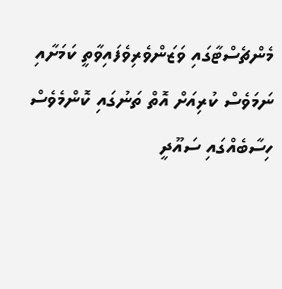މެންޗެސްޓާގައި ވަޒަންވެރިވެފައިވާތީ ކަމަށާއި ނަމަވެސް ކުރިއަށް އޮތް ތަނުގައި ކޮންމެވެސް ހިސާބެއްގައި ސައޫދީ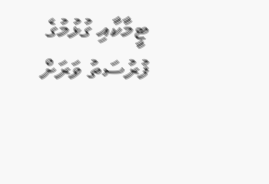ޓީމާކާއި ގުޅުމުގެ ފުރުސަތު ވަރަށް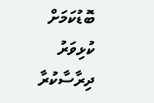ބޮޑުކަމަށް ކުޅިވަރު ދިރާސާކުރާ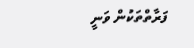ފަރާތްތަކުން ވަނީ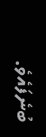ބުނެފައެވެ.